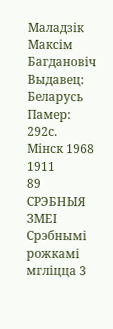Маладзік
Максім Багдановіч
Выдавец: Беларусь
Памер: 292с.
Мінск 1968
1911
89
СРЭБНЫЯ ЗМЕІ
Срэбнымі рожкамі мгліцца 3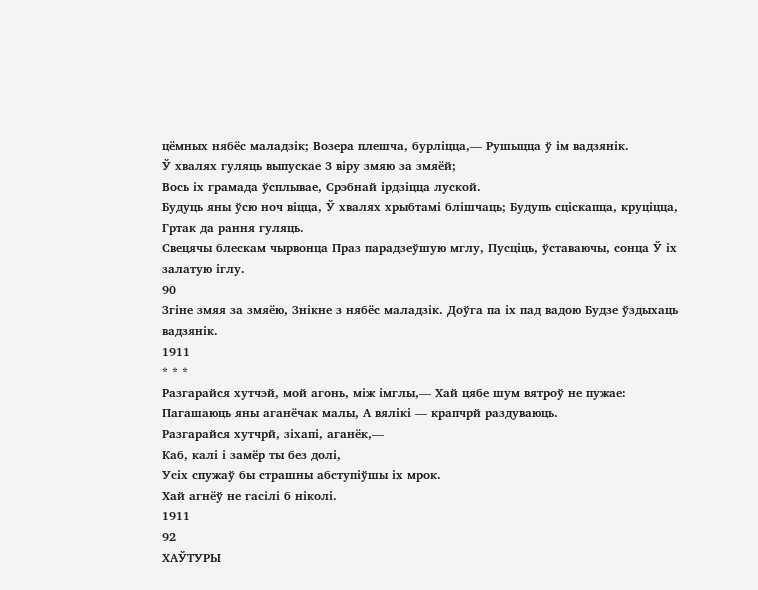цёмных нябёс маладзік; Возера плешча, бурліцца,— Рушыцца ў ім вадзянік.
Ў хвалях гуляць выпускае 3 віру змяю за змяёй;
Вось іх грамада ўсплывае, Срэбнай ірдзіцца луской.
Будуць яны ўсю ноч віцца, Ў хвалях хрыбтамі блішчаць; Будупь сціскапца, круціцца, Гртак да рання гуляць.
Свецячы блескам чырвонца Праз парадзеўшую мглу, Пусціць, ўставаючы, сонца Ў іх залатую іглу.
90
Згіне змяя за змяёю, Знікне з нябёс маладзік. Доўга па іх пад вадою Будзе ўздыхаць вадзянік.
1911
* * *
Разгарайся хутчэй, мой агонь, між імглы,— Хай цябе шум вятроў не пужае:
Пагашаюць яны аганёчак малы, А вялікі — крапчрй раздуваюць.
Разгарайся хутчрй, зіхапі, аганёк,—
Каб, калі і замёр ты без долі,
Усіх спужаў бы страшны абступіўшы іх мрок.
Хай агнёў не гасілі б ніколі.
1911
92
ХАЎТУРЫ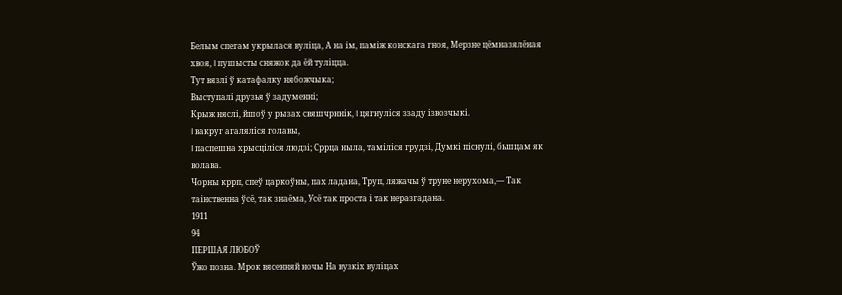Белым спегам укрылася вуліца, А на ім, паміж конскага гноя, Мерзне цёмназялёная хвоя, I пушысты сняжок да ёй туліцца.
Тут вязлі ў катафалку нябожчыка;
Выступалі друзья ў задуменні;
Крыж няслі, йшоў у рызах свяшчрннік, I цягнуліся ззаду ізвозчыкі.
I вакруг агаляліся голавы,
I паспешна хрысціліся людзі; Сррца ныла, таміліся грудзі, Думкі піснулі, бьшцам як волава.
Чорны кррп, спеў царкоўны, пах ладана, Труп, ляжачы ў труне нерухома,— Так таінственна ўсё, так знаёма, Усё так проста і так неразгадана.
1911
94
ПЕРШАЯ ЛЮБОЎ
Ўжо позна. Мрок вясенняй ночы На вузкіх вуліцах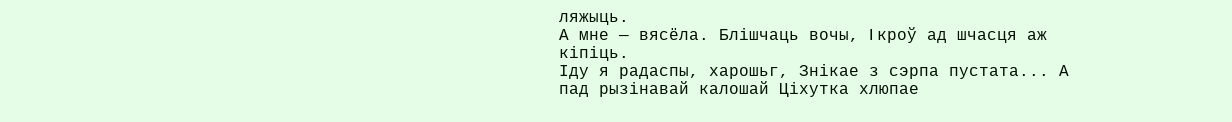ляжыць.
А мне — вясёла. Блішчаць вочы, I кроў ад шчасця аж кіпіць.
Іду я радаспы, харошьг, Знікае з сэрпа пустата... А пад рызінавай калошай Ціхутка хлюпае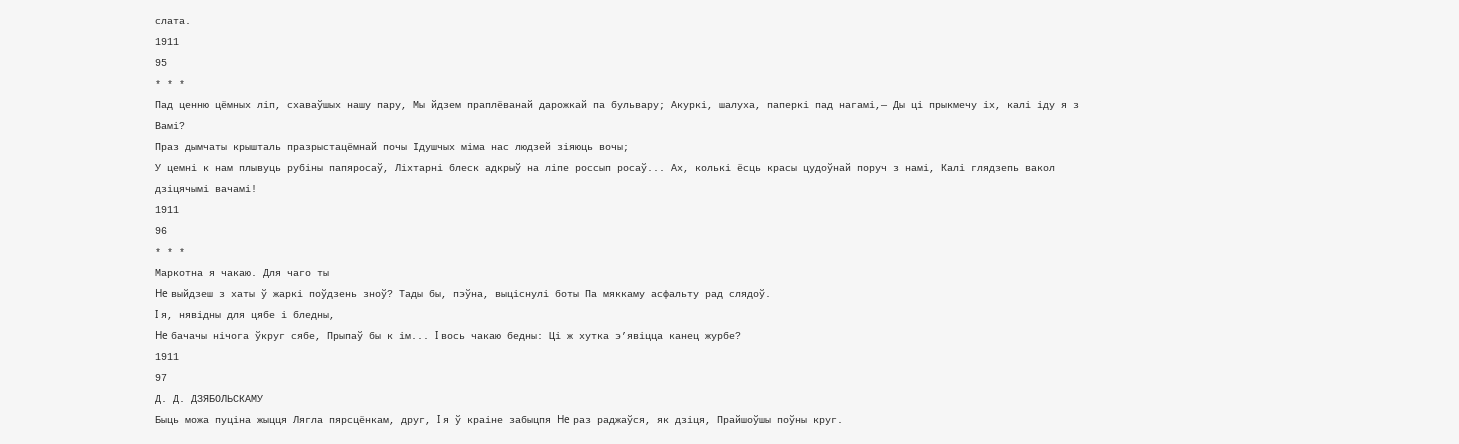слата.
1911
95
* * *
Пад ценню цёмных ліп, схаваўшых нашу пару, Мы йдзем праплёванай дарожкай па бульвару; Акуркі, шалуха, паперкі пад нагамі,— Ды ці прыкмечу іх, калі іду я з Вамі?
Праз дымчаты крышталь празрыстацёмнай почы Ідушчых міма нас людзей зіяюць вочы;
У цемні к нам плывуць рубіны папяросаў, Ліхтарні блеск адкрыў на ліпе россып росаў... Ах, колькі ёсць красы цудоўнай поруч з намі, Калі глядзепь вакол дзіцячымі вачамі!
1911
96
* * *
Маркотна я чакаю. Для чаго ты
He выйдзеш з хаты ў жаркі поўдзень зноў? Тады бы, пэўна, выціснулі боты Па мяккаму асфальту рад слядоў.
I я, нявідны для цябе і бледны,
He бачачы нічога ўкруг сябе, Прыпаў бы к ім... I вось чакаю бедны: Ці ж хутка э’явіцца канец журбе?
1911
97
Д. Д. ДЗЯБОЛЬСКАМУ
Быць можа пуціна жыцця Лягла пярсцёнкам, друг, I я ў краіне забыцпя He раз раджаўся, як дзіця, Прайшоўшы поўны круг.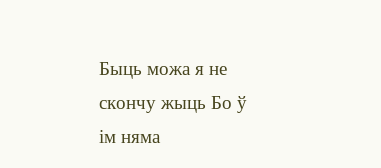Быць можа я не скончу жыць Бо ў ім няма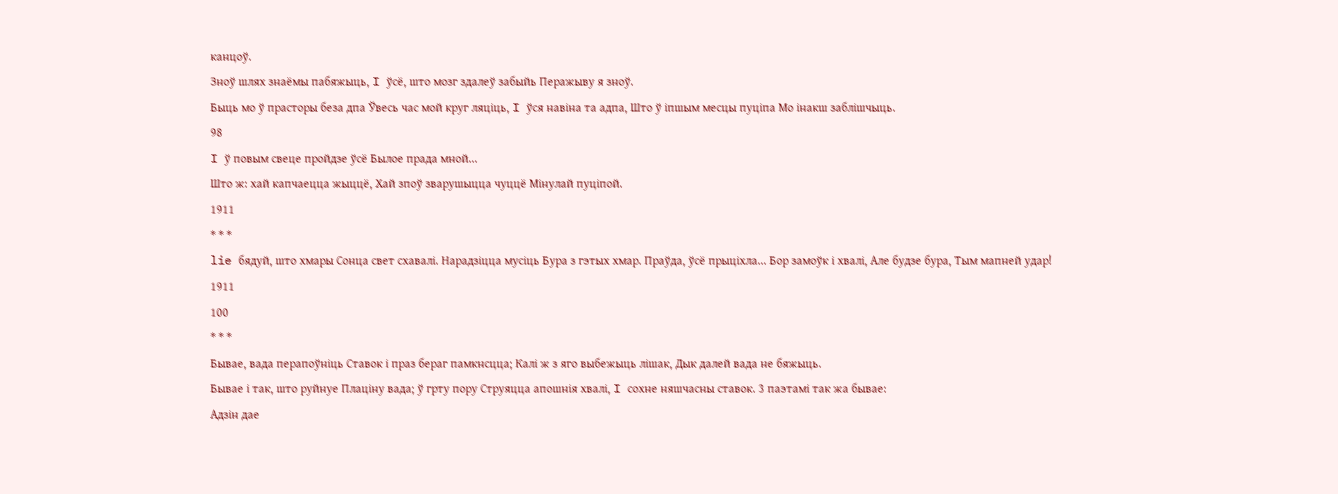канцоў.
Зноў шлях знаёмы пабяжыць, I ўсё, што мозг здалеў забыйь Перажыву я зноў.
Быць мо ў прасторы беза дпа Ўвесь час мой круг ляціць, I ўся навіна та адпа, Што ў іпшым месцы пуціпа Мо інакш заблішчыць.
98
I ў повым свеце пройдзе ўсё Былое прада мной...
Што ж: хай капчаецца жыццё, Хай зпоў зварушыцца чуццё Мінулай пуціпой.
1911
* * *
lie бядуй, што хмары Сонца свет схавалі. Нарадзіцца мусіць Бура з гэтых хмар. Праўда, ўсё прыціхла... Бор замоўк і хвалі, Але будзе бура, Тым мапней удар!
1911
100
* * *
Бывае, вада перапоўніць Ставок і праз бераг памкнсцца; Калі ж з яго выбежыць лішак, Дык далей вада не бяжыць.
Бывае і так, што руйнуе Плаціну вада; ў грту пору Струяцца апошнія хвалі, I сохне няшчасны ставок. 3 паэтамі так жа бывае:
Адзін дае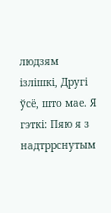людзям ізлішкі, Другі ўсё, што мае. Я гэткі: Пяю я з надтррснутым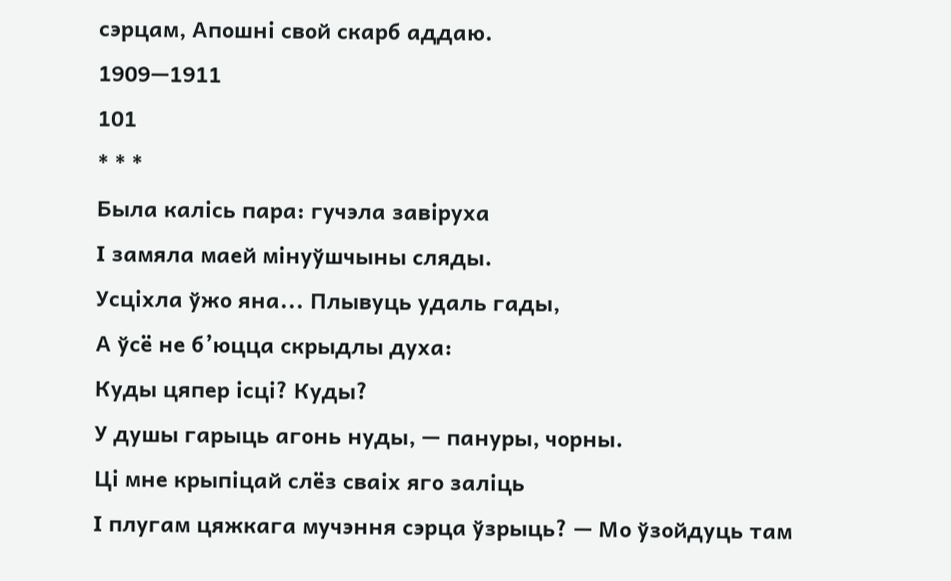сэрцам, Апошні свой скарб аддаю.
1909—1911
101
* * *
Была калісь пара: гучэла завіруха
I замяла маей мінуўшчыны сляды.
Усціхла ўжо яна... Плывуць удаль гады,
А ўсё не б’юцца скрыдлы духа:
Куды цяпер ісці? Куды?
У душы гарыць агонь нуды, — пануры, чорны.
Ці мне крыпіцай слёз сваіх яго заліць
I плугам цяжкага мучэння сэрца ўзрыць? — Мо ўзойдуць там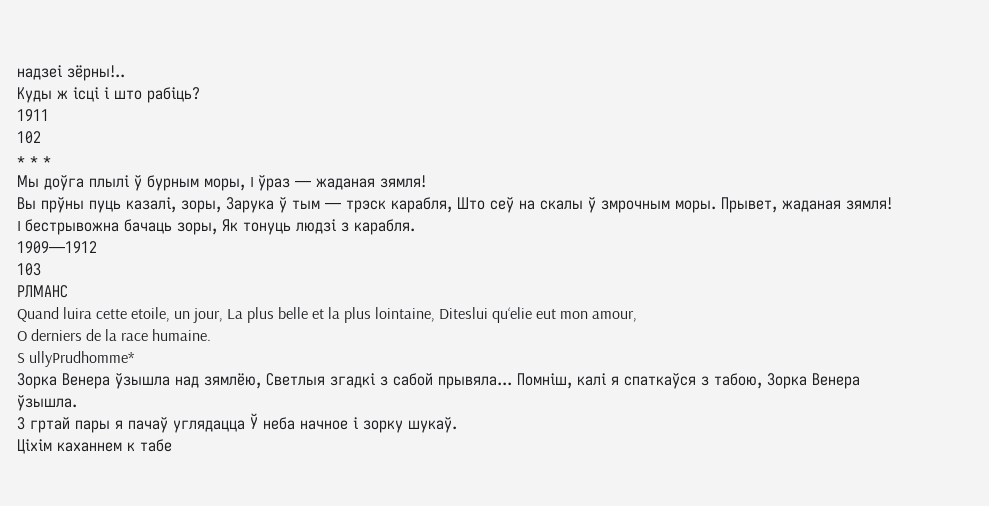надзеі зёрны!..
Куды ж ісці і што рабіць?
1911
102
* * *
Мы доўга плылі ў бурным моры, I ўраз — жаданая зямля!
Вы прўны пуць казалі, зоры, Зарука ў тым — трэск карабля, Што сеў на скалы ў змрочным моры. Прывет, жаданая зямля!
I бестрывожна бачаць зоры, Як тонуць людзі з карабля.
1909—1912
103
РЛМАНС
Quand luira cette etoile, un jour, La plus belle et la plus lointaine, Diteslui qu‘elie eut mon amour,
O derniers de la race humaine.
S ullyPrudhomme*
Зорка Венера ўзышла над зямлёю, Светлыя згадкі з сабой прывяла... Помніш, калі я спаткаўся з табою, Зорка Венера ўзышла.
3 гртай пары я пачаў углядацца Ў неба начное і зорку шукаў.
Ціхім каханнем к табе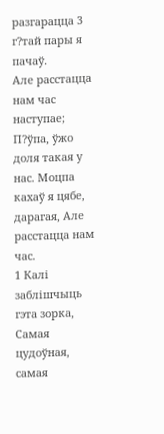разгарацца 3 г?тай пары я пачаў.
Але расстацца нам час наступае; П?ўпа, ўжо доля такая у нас. Моцпа кахаў я цябе, дарагая, Але расстацца нам час.
1 Калі заблішчыць гэта зорка, Самая цудоўная, самая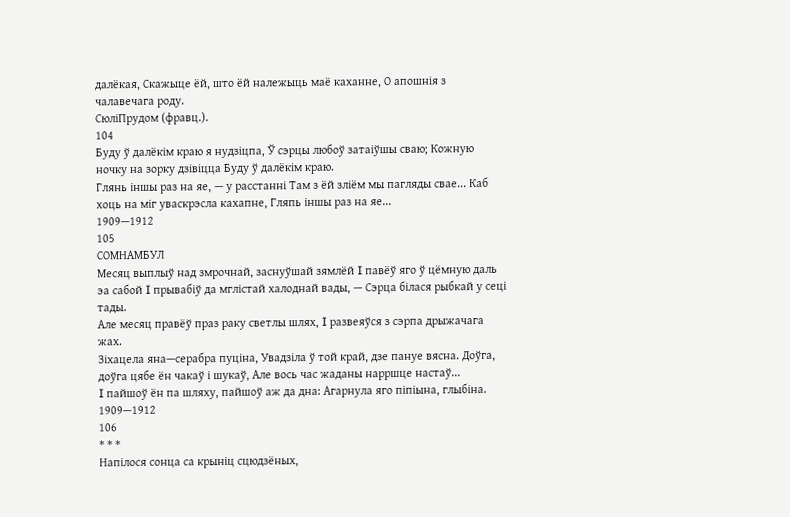далёкая, Скажыце ёй, што ёй належыць маё каханне, О апошнія з чалавечага роду.
СюліПрудом (фравц.).
104
Буду ў далёкім краю я нудзіцпа, Ў сэрцы любоў затаіўшы сваю; Кожную ночку на зорку дзівіцца Буду ў далёкім краю.
Глянь іншы раз на яе, — у расстанні Там з ёй зліём мы пагляды свае... Каб хоць на міг уваскрэсла кахапне, Гляпь іншы раз на яе...
1909—1912
105
СОМНАМБУЛ
Месяц выплыў над змрочнай, заснуўшай зямлёй I павёў яго ў цёмную даль эа сабой I прывабіў да мглістай халоднай вады, — Сэрца білася рыбкай у сеці тады.
Але месяц правёў праз раку светлы шлях, I развеяўся з сэрпа дрыжачага жах.
Зіхацела яна—серабра пуціна, Увадзіла ў той край, дзе пануе вясна. Доўга, доўга цябе ён чакаў і шукаў, Але вось час жаданы нарршце настаў...
I пайшоў ён па шляху, пайшоў аж да дна: Агарнула яго піпіына, глыбіна.
1909—1912
106
* * *
Напілося сонца са крыніц сцюдзёных,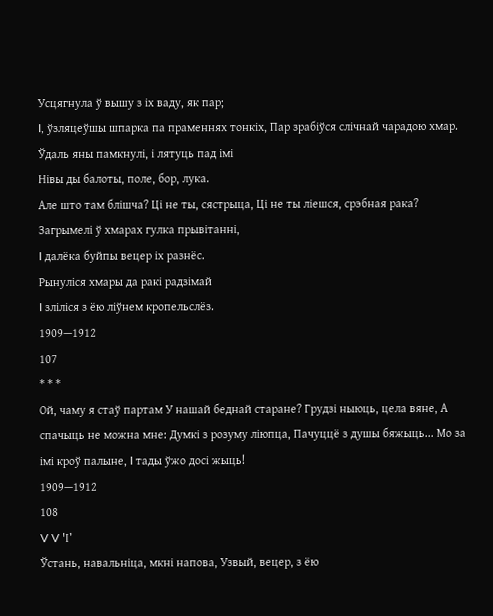Усцягнула ў вышу з іх ваду, як пар;
I, ўзляцеўшы шпарка па праменнях тонкіх, Пар зрабіўся слічнай чарадою хмар.
Ўдаль яны памкнулі, і лятуць пад імі
Нівы ды балоты, поле, бор, лука.
Але што там блішча? Ці не ты, сястрыца, Ці не ты ліешся, срэбная рака?
Загрымелі ў хмарах гулка прывітанні,
I далёка буйпы вецер іх разнёс.
Рынуліся хмары да ракі радзімай
I зліліся з ёю ліўнем кропельслёз.
1909—1912
107
* * *
Ой, чаму я стаў партам У нашай беднай старане? Грудзі ныюць, цела вяне, А спачыць не можна мне: Думкі з розуму ліюпца, Пачуццё з душы бяжыць... Мо за імі кроў палыне, I тады ўжо досі жыць!
1909—1912
108
V V 'І’
Ўстань, навальніца, мкні напова, Узвый, вецер, з ёю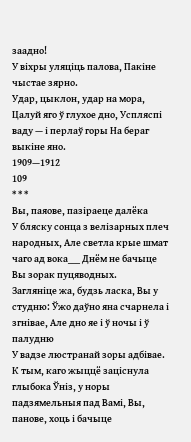заадно!
У віхры уляціць палова, Пакіне чыстае зярно.
Удар, цыклон, удар на мора, Цалуй яго ў глухое дно, Успляспі ваду — і перлаў горы На бераг выкіне яно.
1909—1912
109
* * *
Вы, паяове, пазіраеце далёка
У бляску сонца з велізарных плеч народных, Але светла крые шмат чаго ад вока___ Днём не бачыце Вы зорак пуцяводных.
Загляніце жа, будзь ласка, Вы у студню: Ўжо даўно яна счарнела і згнівае, Але дно яе і ў ночы і ў палудню
У вадзе люстранай зоры адбівае.
К тым, каго жыццё заціснула глыбока Ўніз, у норы падзямельныя пад Вамі, Вы, панове, хоць і бачыце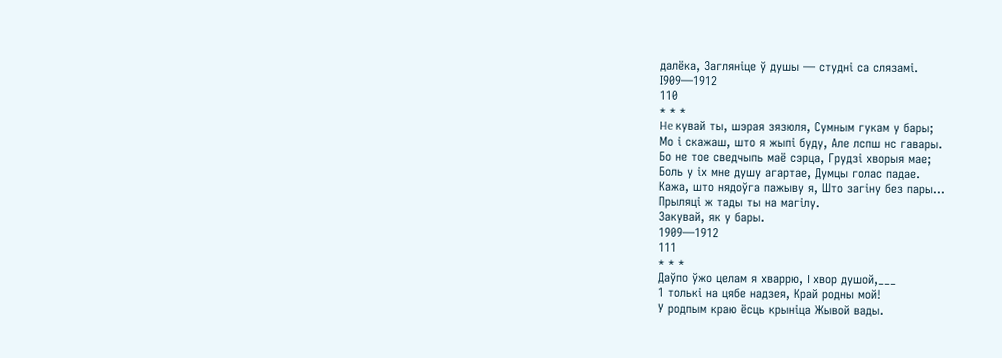далёка, Загляніце ў душы — студні са слязамі.
І909—1912
110
* * *
He кувай ты, шэрая зязюля, Сумным гукам у бары;
Мо і скажаш, што я жыпі буду, Але лспш нс гавары.
Бо не тое сведчыпь маё сэрца, Грудзі хворыя мае;
Боль у іх мне душу агартае, Думцы голас падае.
Кажа, што нядоўга пажыву я, Што загіну без пары...
Прыляці ж тады ты на магілу.
Закувай, як у бары.
1909—1912
111
* * *
Даўпо ўжо целам я хваррю, I хвор душой,___
1 толькі на цябе надзея, Край родны мой!
У родпым краю ёсць крыніца Жывой вады.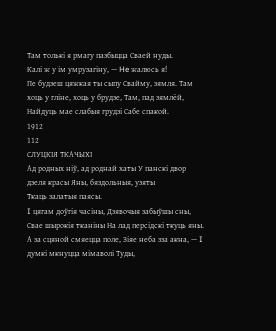Там толькі я рмагу пазбыцца Сваей нуды.
Калі ж у ім умрузагіну, — He жалюсь я!
Пе будзеш цяжкая ты сыпу Свайму, зямля. Там хоць у гліне, хоць у брудзе, Там, пад зямлёй,
Найдуць мае слабыя грудзі Сабе спакой.
1912
112
СЛУЦКІЯ ТКАЧЫХІ
Ад родных ніў, ад роднай хаты У панскі двор дзеля красы Яны, бяздольныя, узяты
Ткаць залатыя паясы.
I цягам доўгія часіны, Дзявочыя забыўшы сны, Свае шырокія тканіны На лад персідскі ткуць яны. А за сцяной смяецца поле, Зіяе неба зза акна, — I думкі мкнуцца мімаволі Туды,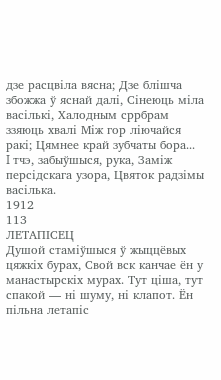дзе расцвіла вясна; Дзе блішча збожжа ў яснай далі, Сінеюць міла васількі, Халодным сррбрам ззяюць хвалі Між гор ліючайся ракі; Цямнее край зубчаты бора...
I тчэ, забыўшыся, рука, Заміж персідскага узора, Цвяток радзімы васілька.
1912
113
ЛЕТАПІСЕЦ
Душой стаміўшыся ў жыццёвых цяжкіх бурах, Свой вск канчае ён у манастырскіх мурах. Тут ціша, тут спакой — ні шуму, ні клапот. Ён пільна летапіс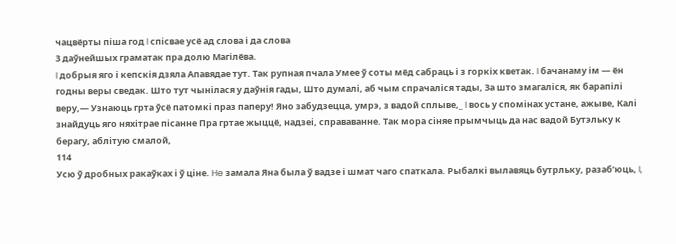чацвёрты піша год I спісвае усё ад слова і да слова
3 даўнейшых граматак пра долю Магілёва.
I добрыя яго і кепскія дзяла Апавядае тут. Так рупная пчала Умее ў соты мёд сабраць і з горкіх кветак. I бачанаму ім — ён годны веры сведак. Што тут чынілася у даўнія гады, Што думалі, аб чым спрачаліся тады, За што змагаліся, як барапілі веру,— Узнаюць грта ўсё патомкі праз паперу! Яно забудзецца, умрэ, з вадой сплыве,_ I вось у спомінах устане, ажыве, Калі знайдуць яго няхітрае пісанне Пра гртае жыццё, надзеі, справаванне. Так мора сіняе прымчыць да нас вадой Бутэльку к берагу, аблітую смалой,
114
Усю ў дробных ракаўках і ў ціне. He замала Яна была ў вадзе і шмат чаго спаткала. Рыбалкі вылавяць бутрльку, разаб’юць, I,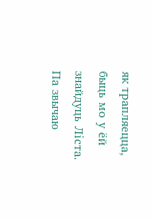як трапляецца, быць мо у ёй знайдуць Ліста. Па звычаю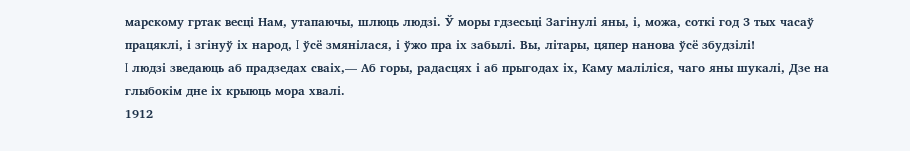марскому гртак весці Нам, утапаючы, шлюць людзі. Ў моры гдзесьці Загінулі яны, і, можа, соткі год 3 тых часаў працяклі, і згінуў іх народ, I ўсё змянілася, і ўжо пра іх забылі. Вы, літары, цяпер нанова ўсё збудзілі!
I людзі зведаюць аб прадзедах сваіх,— Аб горы, радасцях і аб прыгодах іх, Каму маліліся, чаго яны шукалі, Дзе на глыбокім дне іх крыюць мора хвалі.
1912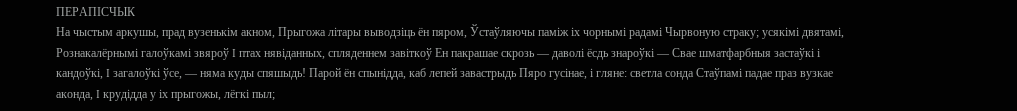ПЕРАПІСЧЫК
На чыстым аркушы, прад вузенькім акном, Прыгожа літары выводзіць ён пяром, Ўстаўляючы паміж іх чорнымі радамі Чырвоную страку; усякімі двятамі, Рознакалёрнымі галоўкамі звяроў I птах нявіданных, спляденнем завіткоў Ен пакрашае скрозь — даволі ёсдь знароўкі — Свае шматфарбныя застаўкі і кандоўкі, I загалоўкі ўсе, — няма куды спяшыдь! Парой ён спынідда, каб лепей завастрыдь Пяро гусінае, і гляне: светла сонда Стаўпамі падае праз вузкае аконда, I крудідда у іх прыгожы, лёгкі пыл;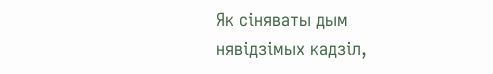Як сіняваты дым нявідзімых кадзіл,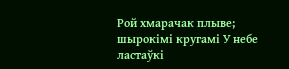Рой хмарачак плыве; шырокімі кругамі У небе ластаўкі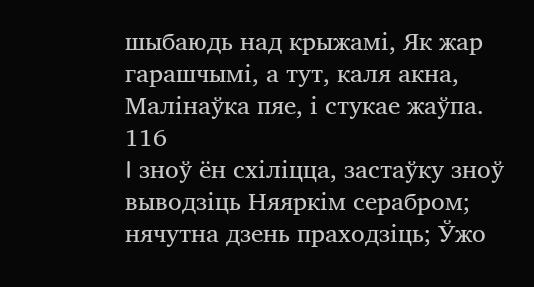шыбаюдь над крыжамі, Як жар гарашчымі, а тут, каля акна, Малінаўка пяе, і стукае жаўпа.
116
I зноў ён схіліцца, застаўку зноў выводзіць Няяркім серабром; нячутна дзень праходзіць; Ўжо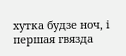хутка будзе ноч, і першая гвязда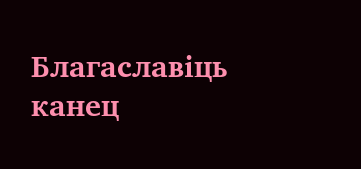Благаславіць канец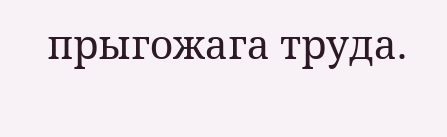прыгожага труда.